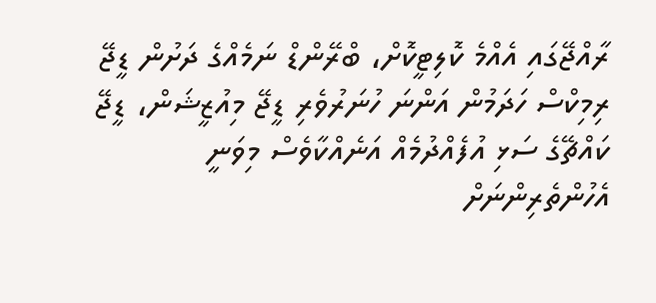ރާއްޖޭގައި އެއްމެ ކޮލިޓީކޮށް، ބްރޭންޑް ނަމެއްގެ ދަށުން ޑީޖޭ ރިމިކްސް ހަދަމުން އަންނަ ހުނަރުވެރި ޑީޖޭ މިއުޒީޝަން، ޑީޖޭ ކައްޗޭގެ ސަޅި އުފެއްދުމެއް އަނެއްކާވެސް މިވަނީ އެހުންތެރިންނަށް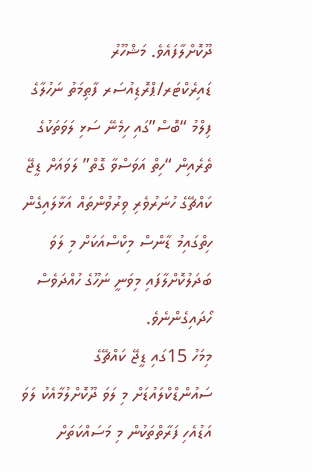ދޫކޮށްލާފައެވެ. މަޝްހޫރު ޑައިރެކްޓަރ/ޕްރޮޑިއުސަރ ފާޠިމަތު ނަހުލާގެ ފިލްމު “ބޮސް”ގައި ހިމެނޭ ސަޅި ލަވަތަކުގެ ތެރެއިން “ހިތް އަވަސްވާ ގޮތް” ލަވައަށް ޑީޖޭ ކައްޗޭގެ ހުނަރުވެރި ވިރުވުންތައް އަޅާލައިގެން ހިތްގައިމު ޑާންސް މިކްސްއަކަށް މި ލަވަ ބަދަލުކޮށްލާފައި މިވަނީ ނަހޫގެ ހުއްދަވެސް ހޯދައިގެންނެވެ.
މިމަހު 15ގައި ޑީޖޭ ކައްޗޭގެ ސައުންޑްކްލައުޑަށް މި ލަވަ ދޫކޮށްލުމާއެކު ލަވަ އަޑުއެހި ފަރާތްތަކުން މި މަސައްކަތަށް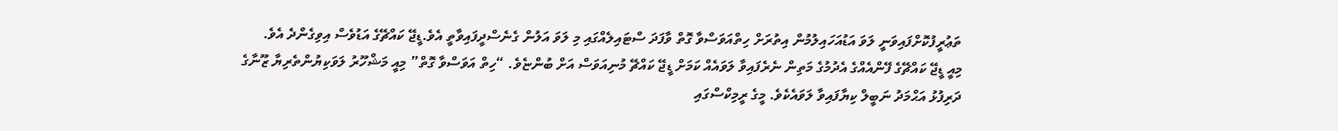ތަޢުރީފުކޮށްފައިވަނީ ލަވަ އަޑުއަހައިލުމުން އިތުރަށް ހިތްއަވަސްވާ ގޮތް ވާފަދަ ސްޓައިލެއްގައި މި ލަވަ އަލުން ގެނެސްދީފައިވާތީ އެވެ.ޑީޖޭ ކައްޗޭގެ އަޑުވެސް އިވިގެންދެ އެވެ.
މިއީ ޑީޖޭ ކައްޗޭގެ ފޭންއެއްގެ އެދުމުގެ މަތިން ނެރެފައިވާ ލަވައެއް ކަމަށް ޑީޖޭ ކައްޗޭ މުނިއަވަސް އަށް ބުންޏެވެ. “ހިތް އަވަސްވާ ގޮތް” މިއީ މަޝްހޫރު ލަވަކިޔުންތެރިޔާ ޒޫނާގެ ދަރިފުޅު އަޙްމަދު ނަބީލް ކިޔާފައިވާ ލަވައެކެވެ. މީގެ ރީމިކްސްގައި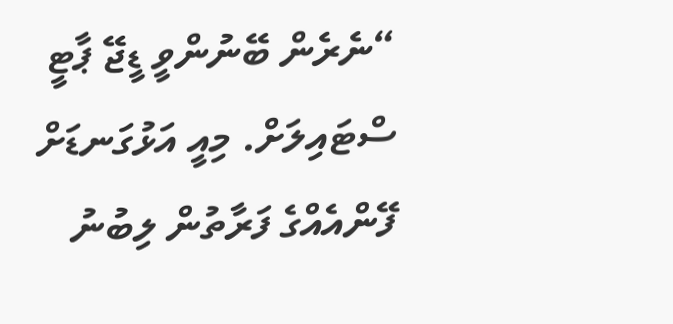“ނެރެން ބޭނުންވީ ޑީޖޭ ޕާޓީ ސްޓައިލަށް. މިއީ އަޅުގަނޑަށް ފޭންއެއްގެ ފަރާތުން ލިބުނު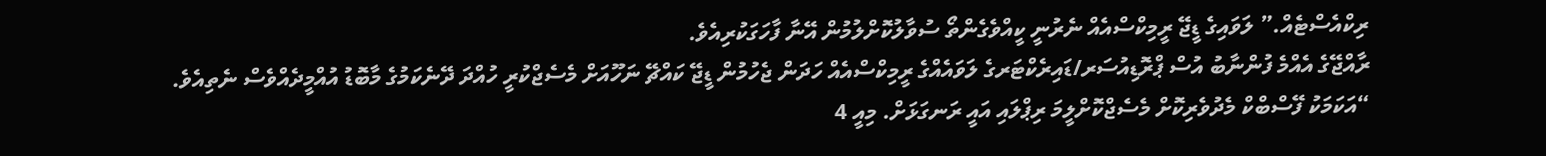ރިކްއެސްޓެއް.” ލަވައިގެ ޑީޖޭ ރީމިކްސްއެއް ނެރުނީ ކީއްވެގެންތޯ ސުވާލުކޮށްލުމުން އޭނާ ފާހަގަކުރިއެވެ.
ރާއްޖޭގެ އެއްމެ ފުންނާބު އުސް ޕްރޮޑިއުސަރ/ޑައިރެކްޓަރގެ ލަވައެއްގެ ރީމިކްސްއެއް ހަދަން ޖެހުމުން ޑީޖޭ ކައްޗޭ ނަހޫއަށް މެސެޖްކުރީ ހުއްދަ ދޭނެކަމުގެ މާބޮޑު އުއްމީދެއްވެސް ނެތިއެވެ.
“އަކަމަކު ފޭސްބްކް މެދުވެރިކޮށް މެސެޖްކޮށްލީމަ ރިޕްލައި އައީ ރަނގަޅަށް. މިއީ 4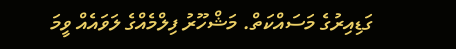ގަޑިއިރުގެ މަސައްކަތް. މަޝްހޫރު ފިލްމެއްގެ ލަވައެއް ވީމަ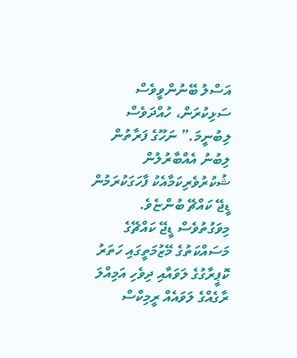އަސްލު ބޭނުންވީވެސް ސަޅިކުރަން، ހުއްދަވެސް ލިބުނީމަ.” ނަހޫގެ ފަރާތުން ލިބުނު އެއްބާރުލުން ޝުކުރުވެރިކަމާއެކު ފާހަގަކުރަމުން ޑީޖޭ ކައްޗޭ ބުންޏެވެ.
މިވަގުތުވެސް ޑީޖޭ ކައްޗޭގެ މަސައްކަތުގެ މޭޒުމަތީގައި ހަތަރު ކޮޕީރާގުގެ ލަވައާއި ދިވެހި އަމިއްލަ ރާގެއްގެ ލަވައެއް ރީމިކްސް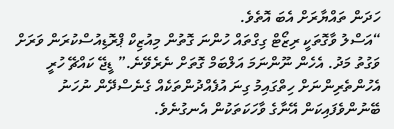ހަދަން ތައްޔާރަށް އެބަ އޮތެވެ.
“އަސްލު ވާގޮތަކީ ރިޒޯޓް ގިގްތައް ހުންނަ ގޮތުން މިއުޒިކް ޕްރޮޑިއުސްކުރަން ވަރަށް ވަގުތު މަދު. އެހެން ނޫންނަމަ އަލްބަމް ގޮތަށް ނެރެވޭނެ.” ޑީޖޭ ކައްޗޭ ހުރީ އެހުންތެރިންނަށް ހިތްގައިމު ގިނަ އުފެއްދުންތަކެއް ގެނެސްދޭން ނުހަނު ބޭނުންވެފައިކަން އޭނާގެ ވާހަކަތަކުން އެނގުނެވެ.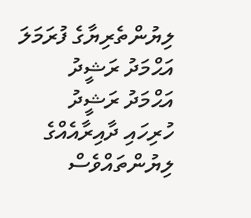ލިޔުންތެރިޔާގެ ފުރަމަލަ
އަޙްމަދު ރަޝީދު
އަޙްމަދު ރަޝީދު
ހުރިހައި ދާއިރާއެއްގެ ލިޔުންތައްވެސް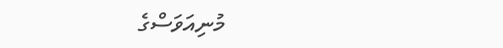މުނިއަވަސްގެ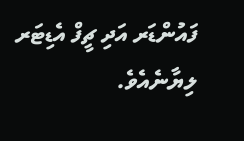ފައުންޑަރ އަދި ޗީފް އެޑިޓަރ ލިޔާނެއެވެ.